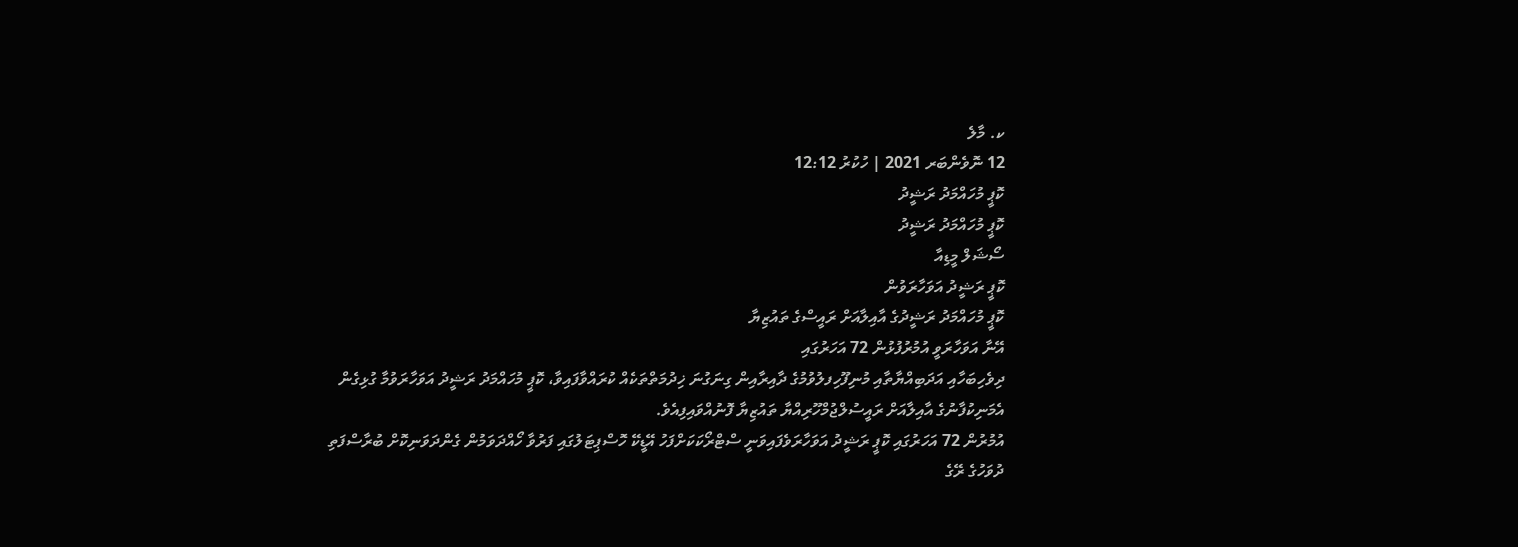ކ. މާލެ
12 ނޮވެންބަރ 2021 | ހުކުރު 12:12
ކޮޕީ މުހައްމަދު ރަޝީދު
ކޮޕީ މުހައްމަދު ރަޝީދު
ސޯޝަލް މީޑިއާ
ކޮޕީ ރަޝީދު އަވަހާރަވުން
ކޮޕީ މުހައްމަދު ރަޝީދުގެ އާއިލާއަށް ރައީސްގެ ތައުޒިޔާ
އޭނާ އަވަހާރަވީ އުމުރުފުޅުން 72 އަހަރުގައި
ދިވެހިބަހާއި އަދަބިއްޔާތާއި މުނިފޫހިފލުވުމުގެ ދާއިރާއިން ގިނަގުނަ ޚިދުމަތްތަކެއް ކުރައްވާފައިވާ، ކޮޕީ މުހައްމަދު ރަޝީދު އަވަހާރަވުމާ ގުޅިގެން އެމަނިކުފާނުގެ އާއިލާއަށް ރައީސުލްޖުމްހޫރިއްޔާ ތައުޒިޔާ ފޮނުއްވައިފިއެވެ.
އުމުރުން 72 އަހަރުގައި ކޮޕީ ރަޝީދު އަވަހާރަވެފައިވަނީ ސްޓްރޯކަކަށްފަހު އޭޑީކޭ ހޮސްޕިޓަލުގައި ފަރުވާ ހޯއްދަވަމުން ގެންދަވަނިކޮށް ބުރާސްފަތި ދުވަހުގެ ރޭގެ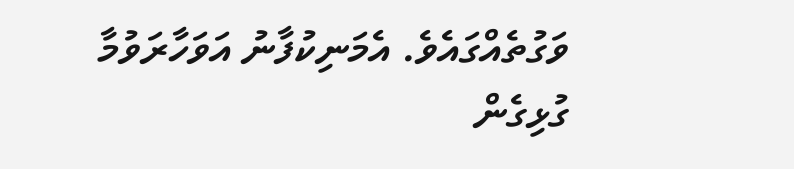ވަގުތެއްގައެވެ. އެމަނިކުފާނު އަވަހާރަވުމާ ގުޅިގެން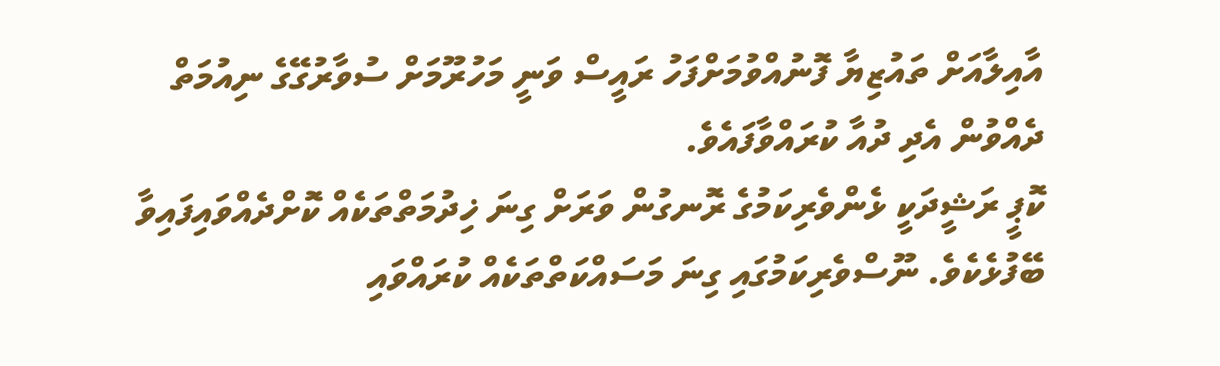އާއިލާއަށް ތައުޒިޔާ ފޮނުއްވުމަށްފަހު ރައީސް ވަނީ މަހުރޫމަށް ސުވާރުގޭގެ ނިއުމަތް ދެއްވުން އެދި ދުއާ ކުރައްވާފައެވެ.
ކޮޕީ ރަޝީދަކީ ޅެންވެރިކަމުގެ ރޮނގުން ވަރަށް ގިނަ ޚިދުމަތްތަކެއް ކޮށްދެއްވައިފައިވާ ބޭފުޅެކެވެ. ނޫސްވެރިކަމުގައި ގިނަ މަސައްކަތްތަކެއް ކުރައްވައި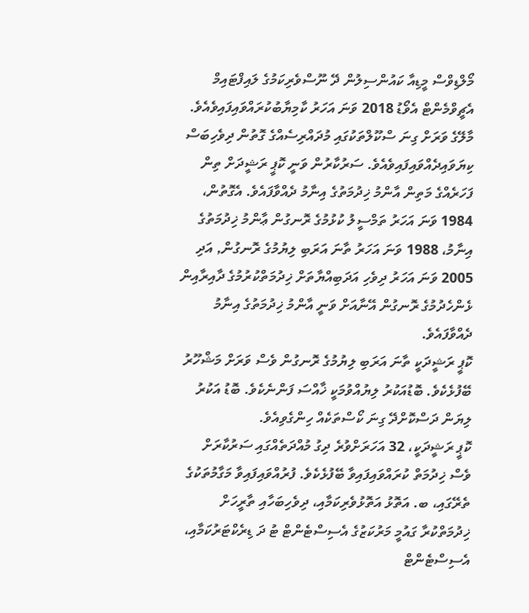މޯލްޑިވްސް މީޑިއާ ކައުންސިލުން ދޭ ނޫސްވެރިކަމުގެ ލައިފްޓައިމް އެޗީވްމެންޓް އެވޯޑު 2018 ވަނަ އަހަރު ކާމިޔާބުކުރައްވައިފައިވެއެވެ. މާލޭގެ ވަރަށް ގިނަ ސްކޫލްތަކުގައި މުދައްރިސެއްގެ ގޮތުން ދިވެހިބަސް ކިޔަވައިދެއްވައިފައިވެއެވެ. ސަރުކާރުން ވަނީ ކޮޕީ ރަޝީދަށް ތިން ފަހަރެއްގެ މަތިން އާންމު ޚިދުމަތުގެ އިނާމު ދެއްވާފައެވެ. އެގޮތުން، 1984 ވަނަ އަހަރު ތަމްސީލު ކުޅުމުގެ ރޮނގުން ޢާންމު ޚިދުމަތުގެ އިނާމު، 1988 ވަނަ އަހަރު ތާނަ އަރަބި ލިޔުމުގެ ރޮނގުން, އަދި 2005 ވަނަ އަހަރު ދިވެހި އަދަބިއްޔާތަށް ޚިދުމަތްކުރުމުގެ ދާއިރާއިން ޅެންހެދުމުގެ ރޮނގުން އޭނާއަށް ވަނީ އާންމު ޚިދުމަތުގެ އިނާމު ދެއްވާފައެވެ.
ކޮޕީ ރަޝީދަކީ ތާނަ އަރަބި ލިޔުމުގެ ރޮނގުން ވެސް ވަރަށް މަޝްހޫރު ބޭފުޅެކެވެ. ބޮޑުއަކުރު ލިޔުއްވުމަކީ ޚާއްސަ ފަންނެކެވެ. ބޮޑު އަކުރު ލިޔަން ދަސްކޮށްދޭ ގިނަ ކޯސްތަކެއް ހިންގެވިއެވެ.
ކޮޕީ ރަޝީދަކީ، 32 އަހަރަށްވުރެ ދިގު މުއްދަތެއްގައި ސަރުކާރަށް ވެސް ޚިދުމަތް ކުރައްވައިފައިވާ ބޭފުޅެކެވެ. ފުރުއްވައިފައިވާ މަގާމުތަކުގެ ތެރޭގައި، ބ. އަތޮޅު އަތޮޅުވެރިކަމާއި، ދިވެހިބަހާއި ތާރީހަށް ޚިދުމަތްކުރާ ގައުމީ މަރުކަޒުގެ އެސިސްޓެންޓް ޓު ދަ ޑިރެކްޓަރުކަމާއި، އެސިސްޓެންޓް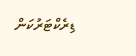ޑިރެކްޓަރުކަން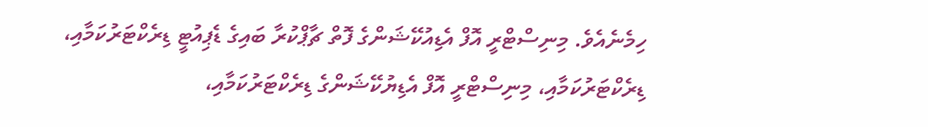ހިމެނެއެވެ. މިނިސްޓްރީ އޮފް އެޑިއުކޭޝަންގެ ފޮތް ޗާޕްކުރާ ބައިގެ ޑެޕިއުޓީ ޑިރެކްޓަރުކަމާއި، ޑިރެކްޓަރުކަމާއި، މިނިސްޓްރީ އޮފް އެޑިޔުކޭޝަންގެ ޑިރެކްޓަރުކަމާއި،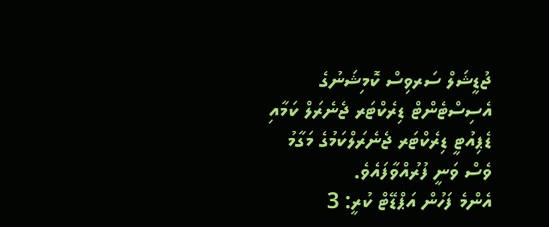ޖުޑީޝަލް ސަރވިސް ކޮމިޝަނުގެ އެސިސްޓެންޓް ޑިރެކްޓަރ ޖެނެރަލް ކަމާއި ޑެޕިއުޓީ ޑިރެކްޓަރ ޖެނެރަލްކަމުގެ މަގާމު ވެސް ވަނީ ފުރުއްވާފައެވެ.
އެންމެ ފަހުން އަޕްޑޭޓް ކުރީ: 3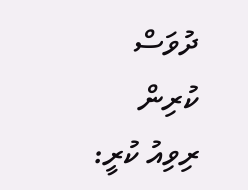ދުވަސް ކުރިން
ރިވިއު ކުރީ: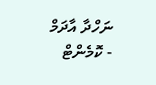ނަހްދާ އާދަމް
- ކޮމެންޓް